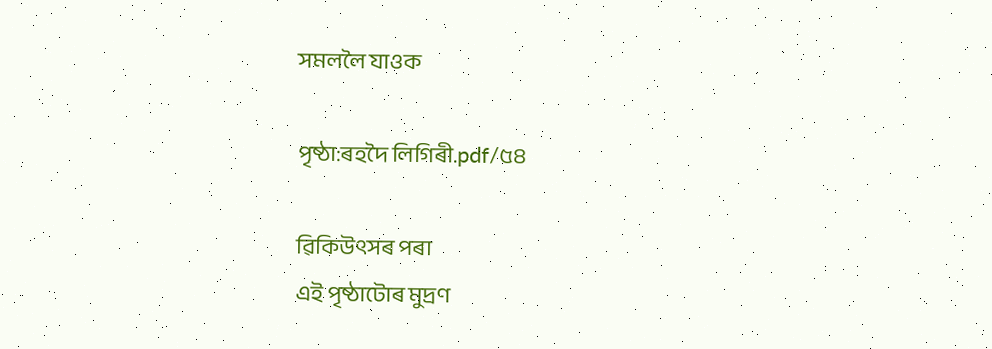সমললৈ যাওক

পৃষ্ঠা:ৰহদৈ লিগিৰী.pdf/৫৪

ৱিকিউৎসৰ পৰা
এই পৃষ্ঠাটোৰ মুদ্ৰণ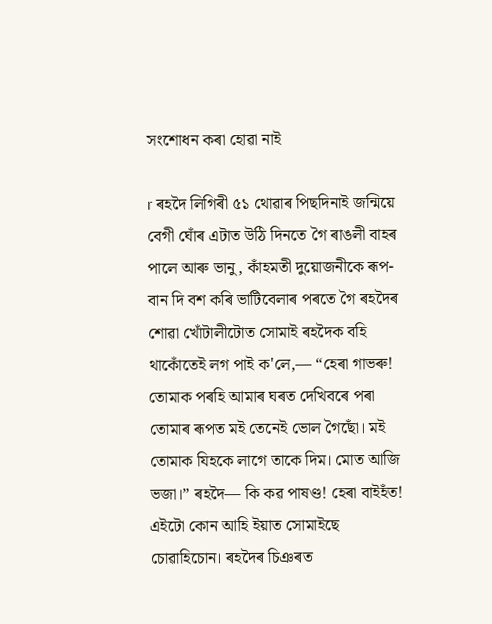সংশোধন কৰা হোৱা নাই

r ৰহদৈ লিগিৰী ৫১ থোৱাৰ পিছদিনাই জন্মিয়ে বেগী ঘোঁৰ এটাত উঠি দিনতে গৈ ৰাঙলী বাহৰ পালে আৰু ভানু, কাঁহমতী দুয়োজনীকে ৰূপ-বান দি বশ কৰি ভাটিবেলাৰ পৰতে গৈ ৰহদৈৰ শোৱা খোঁটালীটোত সোমাই ৰহদৈক বহি থাকোঁতেই লগ পাই ক'লে,— “হেৰা গাভৰু! তোমাক পৰহি আমাৰ ঘৰত দেখিবৰে পৰা তোমাৰ ৰূপত ম‍ই তেনেই ভোল গৈছোঁ। মই তোমাক যিহকে লাগে তাকে দিম। মোত আজি ভজা।” ৰহদৈ— কি কৱ পাষণ্ড! হেৰা বাইহঁত! এইটো কোন আহি ইয়াত সোমাইছে চোৱাহিচোন। ৰহদৈৰ চিঞৰত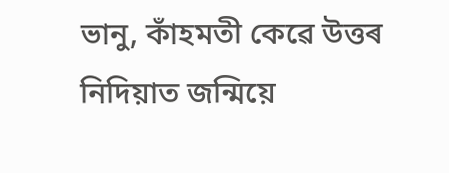ভানু, কাঁহমতী কেৱে উত্তৰ নিদিয়াত জন্মিয়ে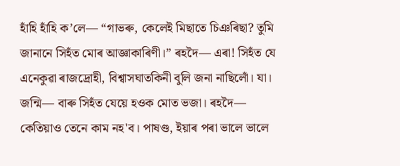হাঁহি হাঁহি ক’লে— “গাভৰু, কেলেই মিছাতে চিঞৰিছা? তুমি জানানে সিহঁত মোৰ আজ্ঞাকাৰিণী।” ৰহদৈ— এৰা! সিহঁত যে এনেকুৱা ৰাজদ্ৰোহী, বিশ্বাসঘাতকিনী বুলি জনা নাছিলোঁ। যা। জন্মি— বাৰু সিহঁত যেয়ে হওক মোত ভজা। ৰহদৈ— কেতিয়াও তেনে কাম নহ'ব। পাষণ্ড, ইয়াৰ পৰা ভালে ভালে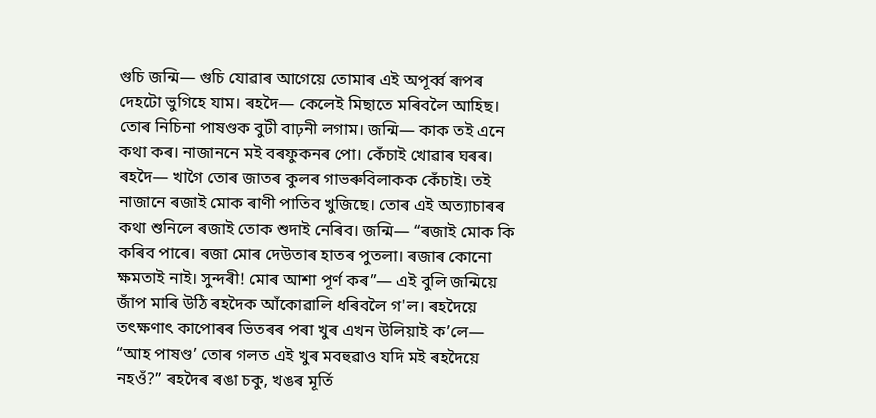গুচি জন্মি— গুচি যোৱাৰ আগেয়ে তোমাৰ এই অপূৰ্ব্ব ৰূপৰ দেহটো ভুগিহে যাম। ৰহদৈ— কেলেই মিছাতে মৰিবলৈ আহিছ। তোৰ নিচিনা পাষণ্ডক বুটী বাঢ়নী লগাম। জন্মি— কাক তই এনে কথা কৰ। নাজাননে মই বৰফুকনৰ পো। কেঁচাই খোৱাৰ ঘৰৰ। ৰহদৈ— খাগৈ তোৰ জাতৰ কুলৰ গাভৰুবিলাকক কেঁচাই। তই নাজানে ৰজাই মোক ৰাণী পাতিব খুজিছে। তোৰ এই অত্যাচাৰৰ কথা শুনিলে ৰজাই তোক শুদাই নেৰিব। জন্মি— “ৰজাই মোক কি কৰিব পাৰে। ৰজা মোৰ দেউতাৰ হাতৰ পুতলা। ৰজাৰ কোনো ক্ষমতাই নাই। সুন্দৰী! মোৰ আশা পূৰ্ণ কৰ”— এই বুলি জন্মিয়ে জাঁপ মাৰি উঠি ৰহদৈক আঁকোৱালি ধৰিবলৈ গ'ল। ৰহদৈয়ে তৎক্ষণাৎ কাপোৰৰ ভিতৰৰ পৰা খুৰ এখন উলিয়াই ক’লে— “আহ পাষণ্ড’ তোৰ গলত এই খুৰ মবহুৱাও যদি মই ৰহদৈয়ে নহওঁ?” ৰহদৈৰ ৰঙা চকু, খঙৰ মূৰ্তি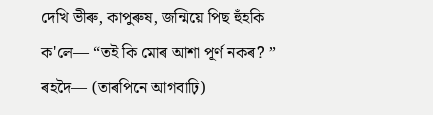দেখি ভীৰু, কাপুৰুষ, জন্মিয়ে পিছ হুঁহকি ক'লে— “তই কি মোৰ আশা পূৰ্ণ নকৰ? ” ৰহদৈ― (তাৰপিনে আগবাঢ়ি)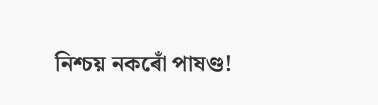নিশ্চয় নকৰোঁ পাষণ্ড!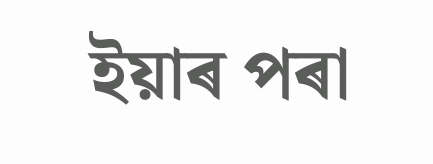ইয়াৰ পৰা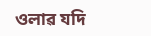ওলাৱ যদি